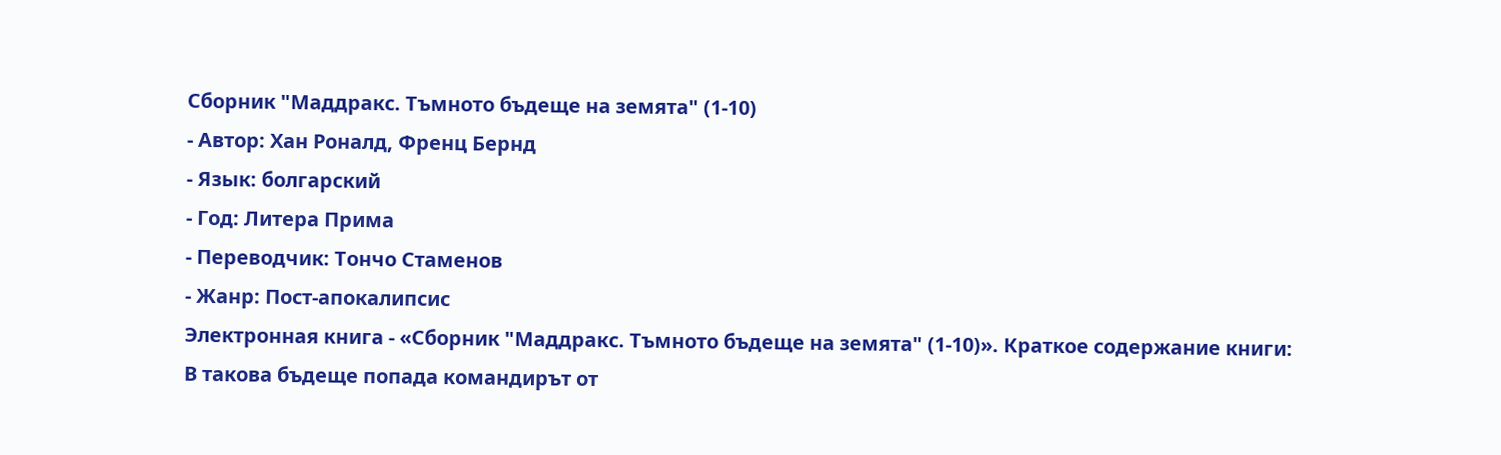Сборник "Маддракс. Тъмното бъдеще на земята" (1-10)
- Автор: Хан Роналд, Френц Бернд
- Язык: болгарский
- Год: Литера Прима
- Переводчик: Тончо Стаменов
- Жанр: Пост-апокалипсис
Электронная книга - «Сборник "Маддракс. Тъмното бъдеще на земята" (1-10)». Краткое содержание книги:
В такова бъдеще попада командирът от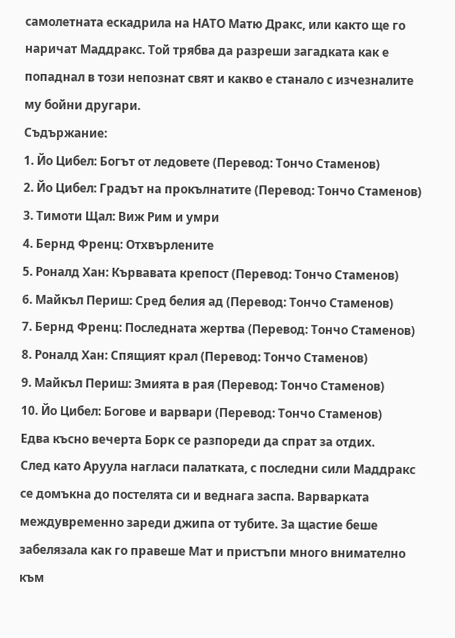самолетната ескадрила на НАТО Матю Дракс, или както ще го наричат Маддракс. Той трябва да разреши загадката как е попаднал в този непознат свят и какво е станало с изчезналите му бойни другари.
Съдържание:
1. Йо Цибел: Богът от ледовете (Перевод: Тончо Стаменов)
2. Йо Цибел: Градът на прокълнатите (Перевод: Тончо Стаменов)
3. Тимоти Щал: Виж Рим и умри
4. Бернд Френц: Отхвърлените
5. Роналд Хан: Кървавата крепост (Перевод: Тончо Стаменов)
6. Майкъл Периш: Сред белия ад (Перевод: Тончо Стаменов)
7. Бернд Френц: Последната жертва (Перевод: Тончо Стаменов)
8. Роналд Хан: Спящият крал (Перевод: Тончо Стаменов)
9. Майкъл Периш: Змията в рая (Перевод: Тончо Стаменов)
10. Йо Цибел: Богове и варвари (Перевод: Тончо Стаменов)
Едва късно вечерта Борк се разпореди да спрат за отдих.
След като Аруула нагласи палатката, с последни сили Маддракс се домъкна до постелята си и веднага заспа. Варварката междувременно зареди джипа от тубите. За щастие беше забелязала как го правеше Мат и пристъпи много внимателно към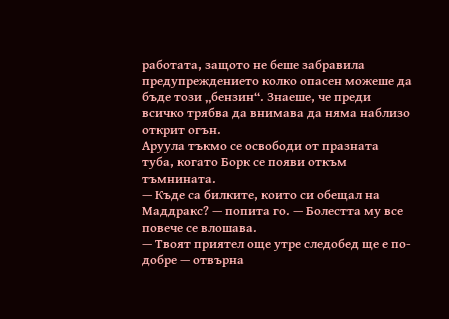работата, защото не беше забравила предупреждението колко опасен можеше да бъде този „бензин“. Знаеше, че преди всичко трябва да внимава да няма наблизо открит огън.
Аруула тъкмо се освободи от празната туба, когато Борк се появи откъм тъмнината.
— Къде са билките, които си обещал на Маддракс? — попита го. — Болестта му все повече се влошава.
— Твоят приятел още утре следобед ще е по-добре — отвърна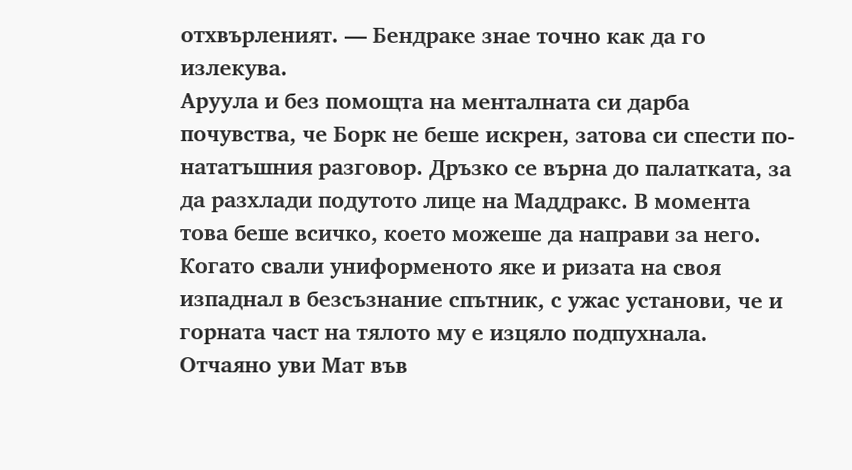отхвърленият. — Бендраке знае точно как да го излекува.
Аруула и без помощта на менталната си дарба почувства, че Борк не беше искрен, затова си спести по-нататъшния разговор. Дръзко се върна до палатката, за да разхлади подутото лице на Маддракс. В момента това беше всичко, което можеше да направи за него.
Когато свали униформеното яке и ризата на своя изпаднал в безсъзнание спътник, с ужас установи, че и горната част на тялото му е изцяло подпухнала.
Отчаяно уви Мат във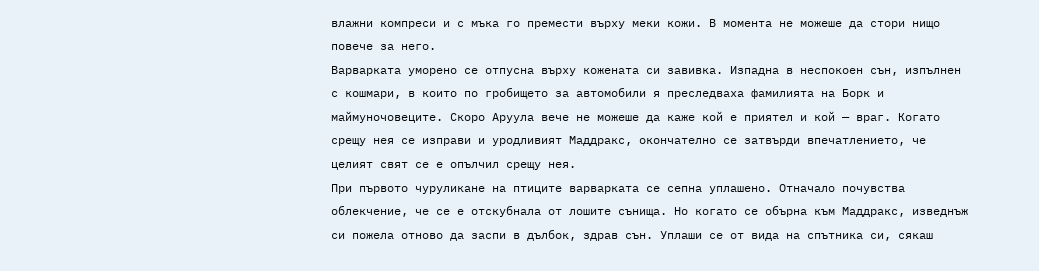влажни компреси и с мъка го премести върху меки кожи. В момента не можеше да стори нищо повече за него.
Варварката уморено се отпусна върху кожената си завивка. Изпадна в неспокоен сън, изпълнен с кошмари, в които по гробището за автомобили я преследваха фамилията на Борк и маймуночовеците. Скоро Аруула вече не можеше да каже кой е приятел и кой — враг. Когато срещу нея се изправи и уродливият Маддракс, окончателно се затвърди впечатлението, че целият свят се е опълчил срещу нея.
При първото чуруликане на птиците варварката се сепна уплашено. Отначало почувства облекчение, че се е отскубнала от лошите сънища. Но когато се обърна към Маддракс, изведнъж си пожела отново да заспи в дълбок, здрав сън. Уплаши се от вида на спътника си, сякаш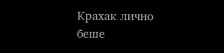Крахак лично беше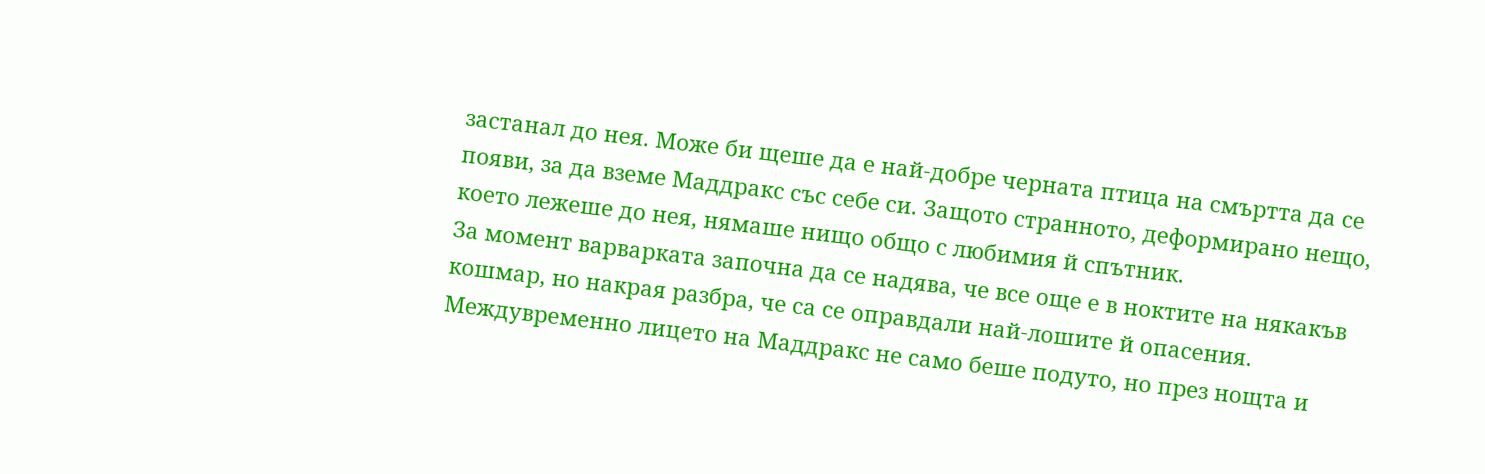застанал до нея. Може би щеше да е най-добре черната птица на смъртта да се появи, за да вземе Маддракс със себе си. Защото странното, деформирано нещо, което лежеше до нея, нямаше нищо общо с любимия й спътник.
За момент варварката започна да се надява, че все още е в ноктите на някакъв кошмар, но накрая разбра, че са се оправдали най-лошите й опасения.
Междувременно лицето на Маддракс не само беше подуто, но през нощта и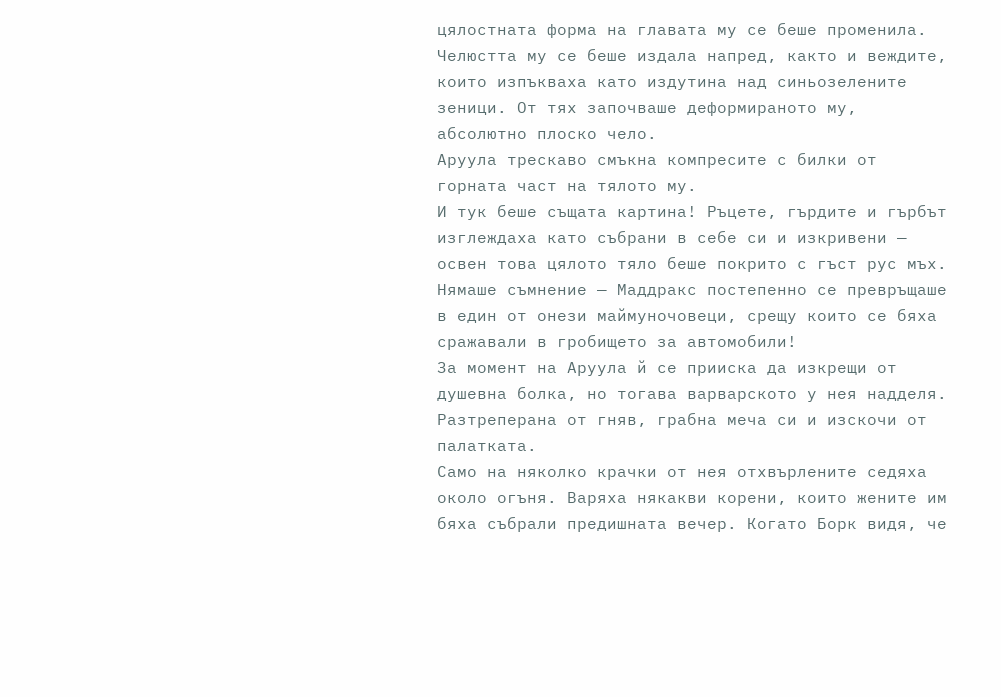цялостната форма на главата му се беше променила. Челюстта му се беше издала напред, както и веждите, които изпъкваха като издутина над синьозелените зеници. От тях започваше деформираното му, абсолютно плоско чело.
Аруула трескаво смъкна компресите с билки от горната част на тялото му.
И тук беше същата картина! Ръцете, гърдите и гърбът изглеждаха като събрани в себе си и изкривени — освен това цялото тяло беше покрито с гъст рус мъх.
Нямаше съмнение — Маддракс постепенно се превръщаше в един от онези маймуночовеци, срещу които се бяха сражавали в гробището за автомобили!
За момент на Аруула й се прииска да изкрещи от душевна болка, но тогава варварското у нея надделя. Разтреперана от гняв, грабна меча си и изскочи от палатката.
Само на няколко крачки от нея отхвърлените седяха около огъня. Варяха някакви корени, които жените им бяха събрали предишната вечер. Когато Борк видя, че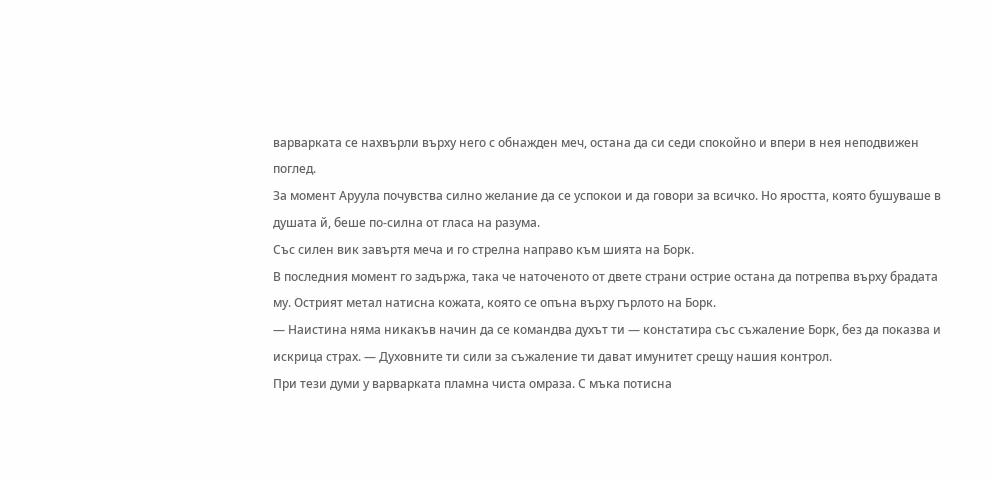варварката се нахвърли върху него с обнажден меч, остана да си седи спокойно и впери в нея неподвижен поглед.
За момент Аруула почувства силно желание да се успокои и да говори за всичко. Но яростта, която бушуваше в душата й, беше по-силна от гласа на разума.
Със силен вик завъртя меча и го стрелна направо към шията на Борк.
В последния момент го задържа, така че наточеното от двете страни острие остана да потрепва върху брадата му. Острият метал натисна кожата, която се опъна върху гърлото на Борк.
— Наистина няма никакъв начин да се командва духът ти — констатира със съжаление Борк, без да показва и искрица страх. — Духовните ти сили за съжаление ти дават имунитет срещу нашия контрол.
При тези думи у варварката пламна чиста омраза. С мъка потисна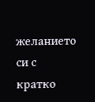желанието си с кратко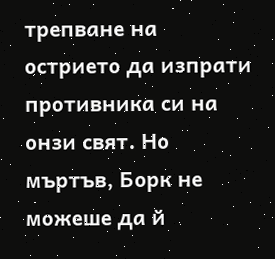трепване на острието да изпрати противника си на онзи свят. Но мъртъв, Борк не можеше да й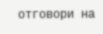отговори на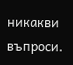никакви въпроси.